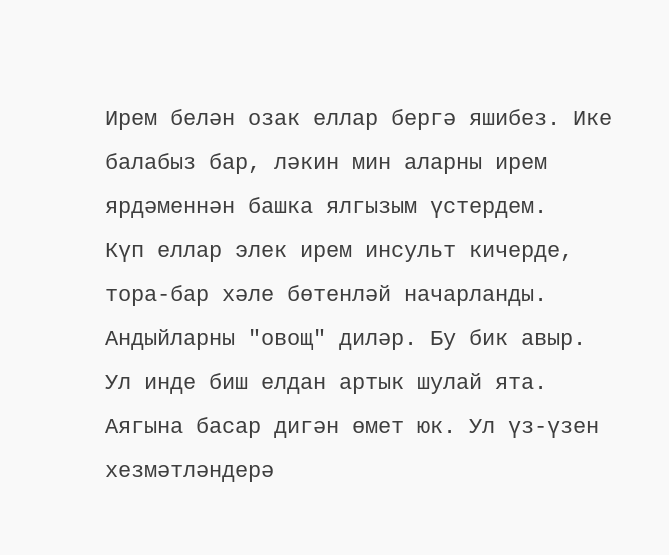Ирем белән озак еллар бергә яшибез. Ике балабыз бар, ләкин мин аларны ирем ярдәменнән башка ялгызым үстердем.
Күп еллар элек ирем инсульт кичерде, тора-бар хәле бөтенләй начарланды. Андыйларны "овощ" диләр. Бу бик авыр. Ул инде биш елдан артык шулай ята. Аягына басар дигән өмет юк. Ул үз-үзен хезмәтләндерә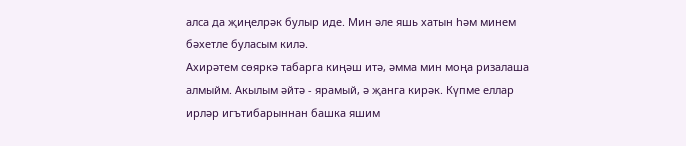алса да җиңелрәк булыр иде. Мин әле яшь хатын һәм минем бәхетле буласым килә.
Ахирәтем сөяркә табарга киңәш итә, әмма мин моңа ризалаша алмыйм. Акылым әйтә - ярамый, ә җанга кирәк. Күпме еллар ирләр игътибарыннан башка яшим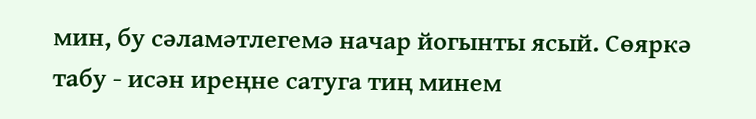мин, бу сәламәтлегемә начар йогынты ясый. Сөяркә табу - исән иреңне сатуга тиң минем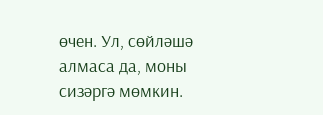өчен. Ул, сөйләшә алмаса да, моны сизәргә мөмкин.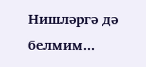Нишләргә дә белмим...